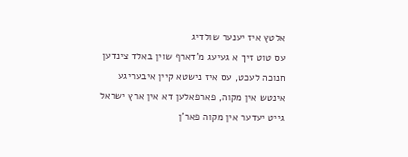אלטץ איז יענער שולדיג
עס טוט זיך א געיעג מ'דארף שוין באלד צינדען חנוכה לעכט, עס איז נישטא קיין איבעריגע אינטש אין מקוה, פארפאלען דא אין ארץ ישראל גייט יעדער אין מקוה פאר'ן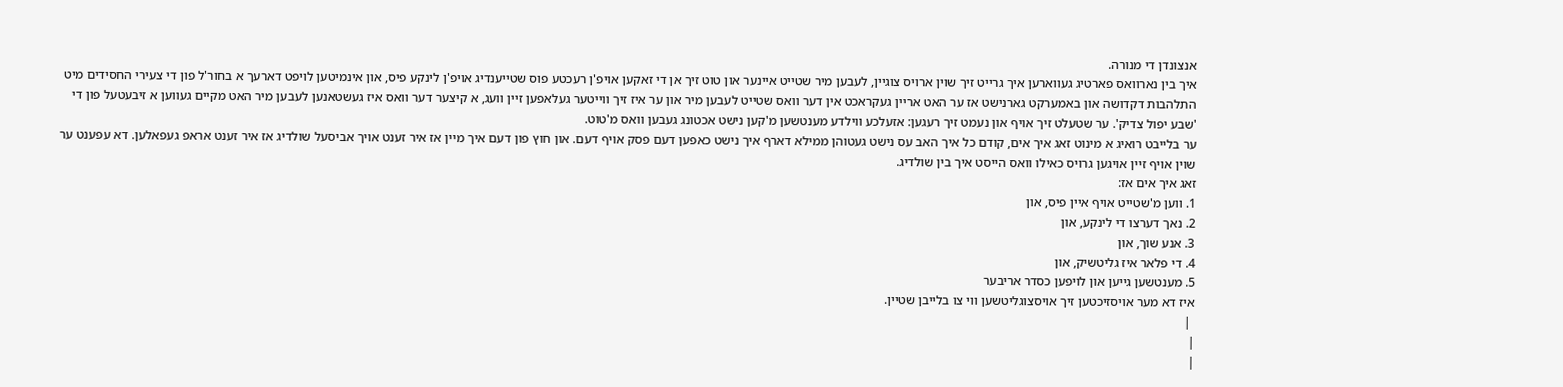אנצונדן די מנורה.
איך בין נארוואס פארטיג געווארען איך גרייט זיך שוין ארויס צוגיין, לעבען מיר שטייט איינער און טוט זיך אן די זאקען אויפ'ן רעכטע פוס שטייענדיג אויפ'ן לינקע פיס, און אינמיטען לויפט דארעך א בחור'ל פון די צעירי החסידים מיט התלהבות דקדושה און באמערקט גארנישט אז ער האט אריין געקראכט אין דער וואס שטייט לעבען מיר און ער איז זיך ווייטער געלאפען זיין וועג, א קיצער דער וואס איז געשטאנען לעבען מיר האט מקיים געווען א זיבעטעל פון די 'שבע יפול צדיק'. ער שטעלט זיך אויף און נעמט זיך רעגען: אזעלכע ווילדע מענטשען מ'קען נישט אכטונג געבען וואס מ'טוט.
ער בלייבט רואיג א מינוט זאג איך אים, קודם כל איך האב עס נישט געטוהן ממילא דארף איך נישט כאפען דעם פסק אויף דעם. און חוץ פון דעם איך מיין אז איר זענט אויך אביסעל שולדיג אז איר זענט אראפ געפאלען. דא עפענט ער שוין אויף זיין אויגען גרויס כאילו וואס הייסט איך בין שולדיג.
זאג איך אים אז:
1. ווען מ'שטייט אויף איין פיס, און
2. נאך דערצו די לינקע, און
3. אנע שוך, און
4. די פלאר איז גליטשיק, און
5. מענטשען גייען און לויפען כסדר אריבער
איז דא מער אויסזיכטען זיך אויסצוגליטשען ווי צו בלייבן שטיין.
 |
|
|